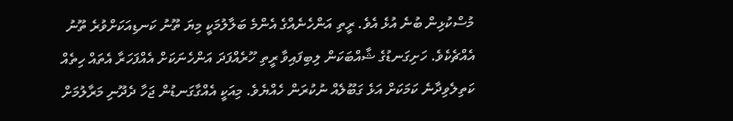މުސްކުޅިން ބުނެ އުޅެ އެވެ. ރީތި އަންހެނެއްގެ އެންމެ ބަލާލުމަކީ މިޔަ ތޫނު ކަނޑިއަކަށްވުރެ ތޫނު އެއްޗެކެވެ. ހަށިގަނޑުގެ ޝާއްބަކަން ލިބިފައިވާ ރީތި ހޫރެއްފަދަ އަންހެނަކަށް އެއްފަހަރާ އެތައް ހިތެއް ކަތިލެވިދާނެ ކަމަކަށް އަޅެ ގަބޫލެއް ނުކުރަން ހެއްޔެވެ. މިއަކީ އެއްގާގަނޑުން ޖަހާ ދެދޫނި މަރާލުމަށް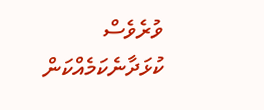ވުރެވެސް ކުޅަދާނެކަމެއްކަން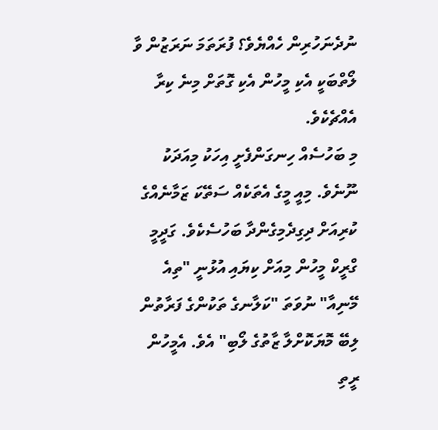ނުދެނަހުރިން ހެއްޔެވެ؟ ފުރަތަމަ ނަރަޒުން ވާ ލޯތްބަކީ އެކި މީހުން އެކި ގޮތަށް މިނެ ކިރާ އެއްޗެކެވެ.
މި ބަހުސެއް ހިނގަންފެށީ އިހަކު މިއަދަކު ނޫނެވެ. މިއީ މީގެ އެތަކެއް ސަތޭކަ ޒަމާނެއްގެ ކުރިއަށް ދިގިދެމިގެންދާ ބަހުސެކެވެ. ގަދީމީ ގްރީކް މީހުން މިއަށް ކިޔައި އުޅުނީ "ތިއެ މޭނިއާ" ނުވަތަ "ކަލާނގެ ތަކުންގެ ފަރާތުން ލިބޭ މޮޔަކޮށްލާ ޒާތުގެ ލޯބި" އެވެ. އެމީހުން ރީތި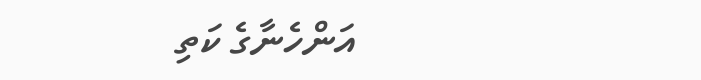އަންހެނާގެ ކަތި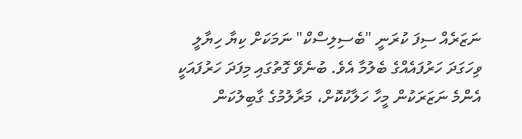ނަޒަރެއް ސިފަ ކުރަނީ "ބެސިލިސްކް" ނަމަކަށް ކިޔާ ހިޔާލީ ވިހަގަދަ ހަރުފައެއްގެ ބެލުމާ އެވެ. ބުނެވޭ ގޮތުގައި މިފަދަ ހަރުފައަކީ އެންމެ ނަޒަރަކުން މީހާ ހަލާކުކޮށް، މަރާލުމުގެ ގާބިލުކަން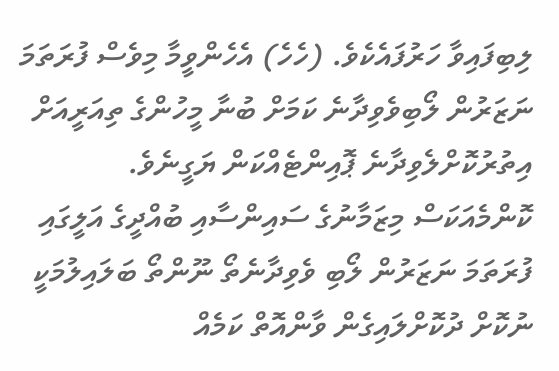ލިބިފައިވާ ހަރުފައެކެވެ. (ހެހެ) އެހެންވީމާ މިވެސް ފުރަތަމަ ނަޒަރުން ލޯބިވެވިދާނެ ކަމަށް ބުނާ މީހުންގެ ތިއަރީއަށް އިތުރުކޮށްލެވިދާނެ ޕޮއިންޓެއްކަން ޔަގީނެވެ.
ކޮންމެއަކަސް މިޒަމާނުގެ ސައިންސާއި ބުއްދީގެ އަލީގައި ފުރަތަމަ ނަޒަރުން ލޯބި ވެވިދާނެތޯ ނޫންތޯ ބަލައިލުމަކީ ނުކޮށް ދުކޮށްލައިގެން ވާންއޮތް ކަމެއް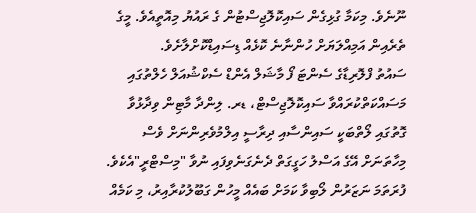ނޫނެވެ. މިކަމާ ގުޅިގެން ސައިކޮލޮޖިސްޓުން ގެ ރައުޔު މިއޮތީއެވެ. މީގެ ތެރެއިން އަމިއްލަޔަށް ހުންނާނެ ކޮޅެއް ޑިސައިޑްކޮށްލާށެވެ.
ސައުތު ފްލޮރިޑާގެ ސެންޓަ ފޯ މާޝަލް އެންޑް ސެކްޝުއަލް ހެލްތުގައި މަސައްކަތްކުރައްވާ ސައިކޮލޮޖިސްޓް، ޑރ. ލިންދާ މާޓިން ވިދާޅުވާ ގޮތުގައި ލޯތްބަކީ ސައިންސާއި ދިރާސީ އިލްމުވެރިންނަށް ވެސް މިހާތަނަށް އޭގެ އަސްލު ހަގީގަތް ދެނެގަނެވިފައި ނުވާ "މިސްޓްރީ"އެކެވެ. ފުރަތަމަ ނަޒަރުން ލޯބިވާ ކަމަށް ބައެއް މީހުން ގަބޫލުކުރާއިރު، މި ކަމެއް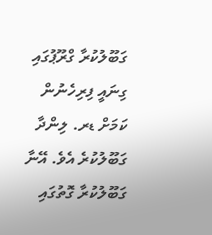ގަބޫލުކުރާ ގްރޫޕުގައި ގިނައީ ފިރިހެނުން ކަމަށް ޑރ. ލިންދާ ގަބޫލުކުރެ އެވެ. އޭނާ ގަބޫލުކުރާ ގޮތުގައި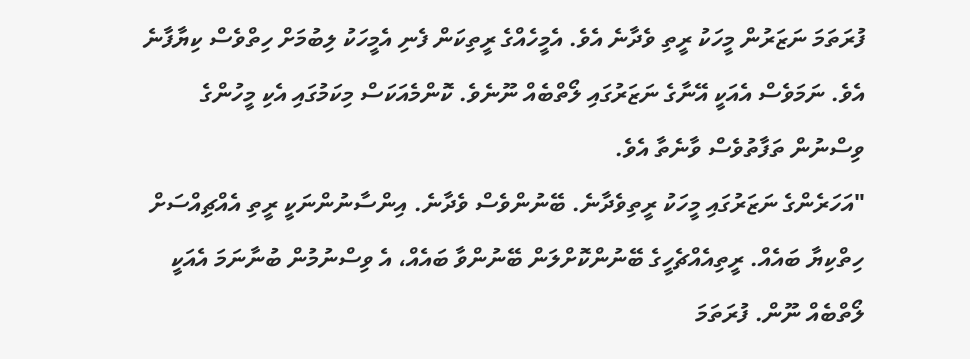ފުރަތަމަ ނަޒަރުން މީހަކު ރީތި ވެދާނެ އެވެ. އެމީހެއްގެ ރީތިކަން ފެނި އެމީހަކު ލިބުމަށް ހިތްވެސް ކިޔާފާނެ އެވެ. ނަމަވެސް އެއަކީ އޭނާގެ ނަޒަރުގައި ލޯތްބެއް ނޫނެވެ. ކޮންމެއަކަސް މިކަމުގައި އެކި މީހުންގެ ވިސްނުން ތަފާތުވެސް ވާނެތާ އެވެ.
"އަހަރެންގެ ނަޒަރުގައި މީހަކު ރީތިވެދާނެ. ބޭނުންވެސް ވެދާނެ. އިންސާނުންނަކީ ރީތި އެއްޗިއްސަށް ހިތްކިޔާ ބައެއް. ރީތިއެއްޗެހީގެ ބޭނުންކޮށްލަން ބޭނުންވާ ބައެއް، އެ ވިސްނުމުން ބުނާނަމަ އެއަކީ ލޯތްބެއް ނޫން. ފުރަތަމަ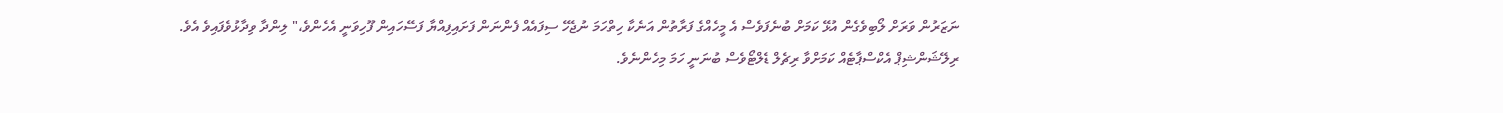ނަޒަރުން ވަރަށް ލޯބިވެގެން އުޅޭ ކަމަށް ބުނެފަވެސް އެ މީހެއްގެ ފަރާތުން އަނެކާ ހިތްހަމަ ނުޖެހޭ ސިފައެއް ފެންނަން ފަށައިފިއްޔާ ފަސޭހައިން ފޫހިވަނީ އެހެންވެ،" ލިންދާ ވިދާޅުވެފައިވެ އެވެ.
ރިލޭޝަންޝިޕް އެކްސްޕާޓެއް ކަމަށްވާ ރިޗެލް ޑެލްޓޯވެސް ބުނަނީ ހަމަ މިހެންނެވެ.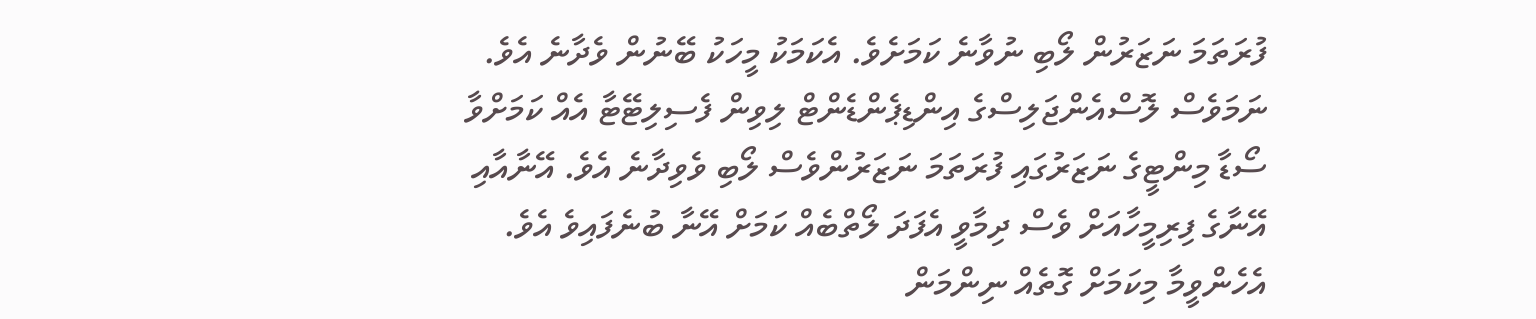ފުރަތަމަ ނަޒަރުން ލޯބި ނުވާނެ ކަމަށެވެ. އެކަމަކު މީހަކު ބޭނުން ވެދާނެ އެވެ. ނަމަވެސް ލޮސްއެންޖަލިސްގެ އިންޑިޕެންޑެންޓް ލިވިން ފެސިލިޓޭޓާ އެއް ކަމަށްވާ ސޯޑާ މިންޓީގެ ނަޒަރުގައި ފުރަތަމަ ނަޒަރުންވެސް ލޯބި ވެވިދާނެ އެވެ. އޭނާއާއި އޭނާގެ ފިރިމީހާއަށް ވެސް ދިމާވީ އެފަދަ ލޯތްބެއް ކަމަށް އޭނާ ބުނެފައިވެ އެވެ.
އެހެންވީމާ މިކަމަށް ގޮތެއް ނިންމަން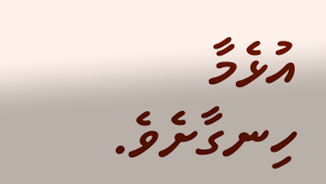އުޅެމާ ހިނގާށެވެ.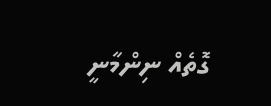ގޮތެއް ނިންމާނީ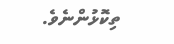ތިކޮޅުންނެވެ.